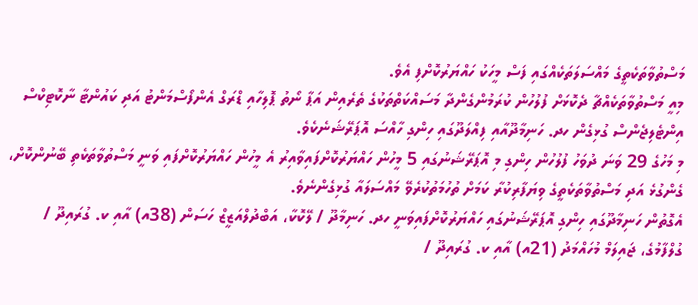މަސްތުވާތަކެތީގެ މައްސަލަތަކެއްގައި ފަސް މީހަކު ހައްޔަރުކޮށްފި އެވެ.
މިއީ މަސްތުވާތަކެއްޗާ ދެކޮޅަށް ފުލުހުން ކުރަމުންގެންދާ މަސައްކަތްތަކުގެ ތެރެއިން އަޕާ ނޯތު ޕޮލިހާއި ޑްރަގް އެންފޯސްމަންޓު އަދި ކައުންޓާ ނާކޮޓިކްސް އިންޓެލިޖެންސް ގުޅިގެން ހދ. ހަނިމާދޫއާއި ފިއްލަދޫގައި ހިންގި ހާއްސަ އޮޕަރޭޝަނެކެވެ.
މި މަހުގެ 29 ވަނަ ދުވަހު ފުލުހުން ހިންގި މި އޮޕަރޭޝަނުގައި 5 މީހުން ހައްޔަރުކޮށްފައިވާއިރު އެ މީހުން ހައްޔަރުކޮށްފައި ވަނީ މަސްތުވާތަކެތި ބޭނުންކޮށް، ގެންގުޅެ އަދި މަސްތުވާތަކެތީގެ ވިޔަފާރިކުރާ ކަމަށް ތުހުމަތުކުރެވޭ މައްސަލައާ ގުޅިގެންނެވެ.
އެގޮތުން ހަނިމާދޫގައި ހިންގި އޮޕަރޭޝަނުގައި ހައްޔަރުކޮށްފައިވަނީ ހދ. ހަނިމާދޫ / ލޭކޮކާ، އަބްދުލްއަޒީޒް ހަސަން (38އ) އާއި ކ. ގުރައިދޫ / ގުލްފާމުގެ، ޖައިލަމް މުހައްމަދު (21އ) އާއި ކ. ގުރައިދޫ /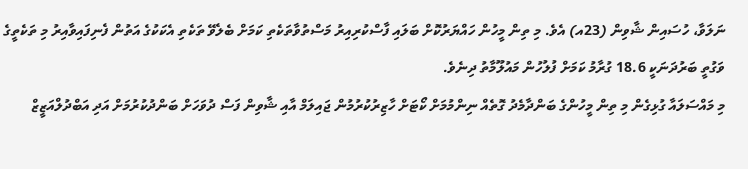ނަލަވާ، ހުސައިން ޝާވިން (23އ) އެވެ. މި ތިން މީހުން ހައްޔަރުކޮށް ބަލައި ފާސްކުރިއިރު މަސްތުވާތަކެތި ކަމަށް ބެލެވޭ ތަކެތި އެކަކުގެ އަތުން ފެނިފައިވާއިރު މި ތަކެތީގެ ވަގުތީ ބަރުދަނަކީ 18.6 ގުރާމު ކަމަށް ފުލުހުން މައުލޫމާތު ދިނެވެ.
މި މައްސަލައާ ގުޅިގެން މި ތިން މީހުންގެ ބަންދާމެދު ގޮތެއް ނިންމުމަށް ކޯޓަށް ހާޒިރުކުރުމުން ޖައިލަމް އާއި ޝާވިން ފަސް ދުވަހަށް ބަންދުކުރުމަށް އަދި އަބްދުލްއަޒީޒް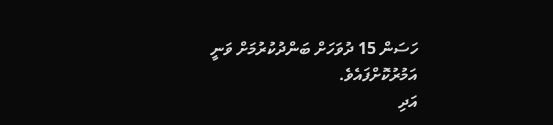ހަސަން 15 ދުވަހަށް ބަންދުކުރުމަށް ވަނީ އަމުރުކޮށްފައެވެ.
އަދި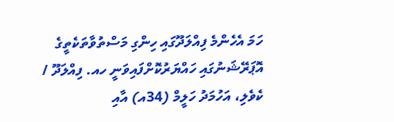ހަމަ އެހެންމެ ފިއްލަދޫގައި ހިންގި މަސްތުވާތަކެތީގެ އޮޕަރޭޝަނުގައި ހައްޔަރުކޮށްފައިވަނީ ހއ. ފިއްލަދޫ / ކެވެލި، އަހުމަދު ހަލީމް (34އ) އާއި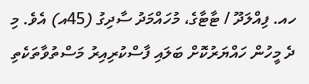ހއ. ފިއްލަދޫ / ޓާޓާގެ، މުހައްމަދު ސާދިގު (45އ) އެވެ. މި ދެ މީހުން ހައްޔަރުކޮށް ބަލައި ފާސްކުރިއިރު މަސްތުވާތަކެތި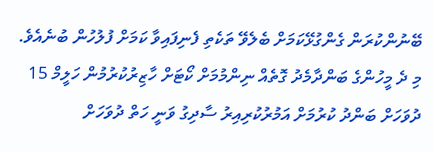ބޭނުންކުރަން ގެންގުޅޭކަމަށް ބެލެވޭ ތަކެތި ފެނިފައިވާ ކަމަށް ފުލުހުން ބުނެއެވެ.
މި ދެ މީހުންގެ ބަންދާމެދު ގޮތެއް ނިންމުމަށް ކޯޓަށް ހާޒިރުކުރުމުން ހަލީމް 15 ދުވަހަށް ބަންދު ކުރުމަށް އަމުރުކުރިއިރު ސާދިގު ވަނީ ހަތް ދުވަހަށް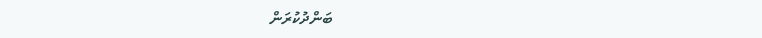ބަންދުކުރަން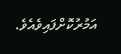އަމުރުކޮށްފައިވެއެވެ.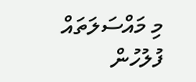މި މައްސަލަތައް ފުލުހުން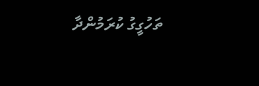ތަހުގީގު ކުރަމުންދާ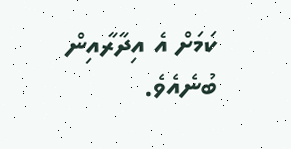ކަމަށް އެ އިދާރާއިން ބުނެއެވެ.